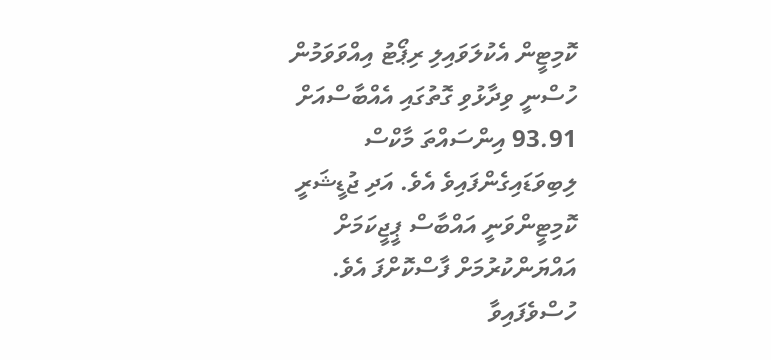ކޮމިޓީން އެކުލަވައިލި ރިޕޯޓު އިއްވަވަމުން ހުސްނީ ވިދާޅުވި ގޮތުގައި އެއްބާސްއަށް 93.91 އިންސައްތަ މާކްސް ލިބިވަޑައިގެންފައިވެ އެވެ. އަދި ޖުޑީޝަރީ ކޮމިޓީންވަނީ އައްބާސް ޕީޖީކަމަށް އައްޔަންކުރުމަށް ފާސްކޮށްފަ އެވެ.
ހުސްވެފައިވާ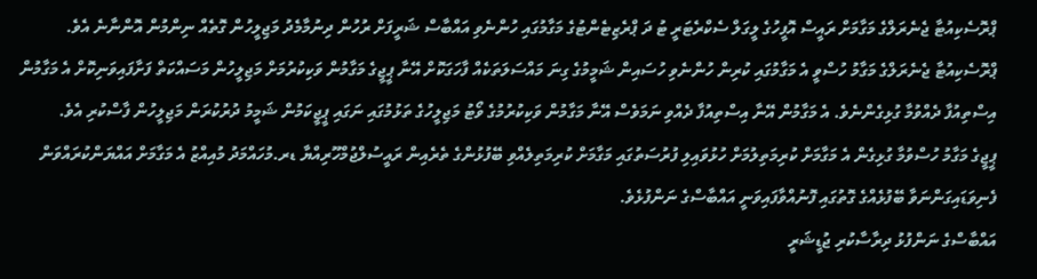ޕްރޮސެކިއުޓާ ޖެނެރަލްގެ މަގާމަށް ރައީސް އޮފީހުގެ ލީގަލް ސެކްރެޓަރީ ޓު ދަ ޕްރެޒިޓެންޓުގެ މަގާމުގައި ހުންނެވި އައްބާސް ޝަރީފަށް ރުހުން ދިނުމާމެދު މަޖިލީހުން ގޮތެއް ނިންމުން އޮންނާނެ އެވެ.
ޕްރޮސެކިއުޓާ ޖެނެރަލްގެ މަގާމު ހުސްވީ އެ މަގާމުގައި ކުރިން ހުންނެވި ހުސައިން ޝަމީމުގެ ގިނަ މައްސަލަތަކެއް ފާހަގަކޮށް އޭނާ ޕީޖީގެ މަގާމުން ވަކިކުރުމަށް މަޖިލީހުން މަސައްކަތް ފަށާފައިވަނިކޮށް އެ މަގާމުން އިސްތިއުފާ ދެއްވުމާ ގުޅިގެންނެވެ. އެ މަގާމުން އޭނާ އިސްތިއުފާ ދެއްވި ނަމަވެސް އޭނާ މަގާމުން ވަކިކުރުމުގެ ވޯޓު މަޖިލީހުގެ ތަޅުމުގައި ނަގައި ޕީޖީކަމުން ޝަމީމު ދުރުކުރަން މަޖިލީހުން ފާސްކުރި އެވެ.
ޕީޖީގެ މަގާމު ހުސްވުމާ ގުޅިގެން އެ މަގާމަށް ކުރިމަތިލުމަށް ހުޅުވައިލި ފުރުސަތުގައި މަގާމަށް ކުރިމަތިލެއްވި ބޭފުޅުންގެ ތެރެއިން ރައީސުލްޖުމްހޫރިއްޔާ ޑރ.މުހައްމަދު މުއިއްޒު އެ މަގާމަށް އައްޔަންކުރައްވަން ފެނިވަޑައިގަންނަވާ ބޭފުޅެއްގެ ގޮތުގައި ފޮނުއްވާފައިވަނީ އައްބާސްގެ ނަންފުޅެވެ.
އައްބާސްގެ ނަންފުޅު ދިރާސާކުރި ޖުޑީޝަރީ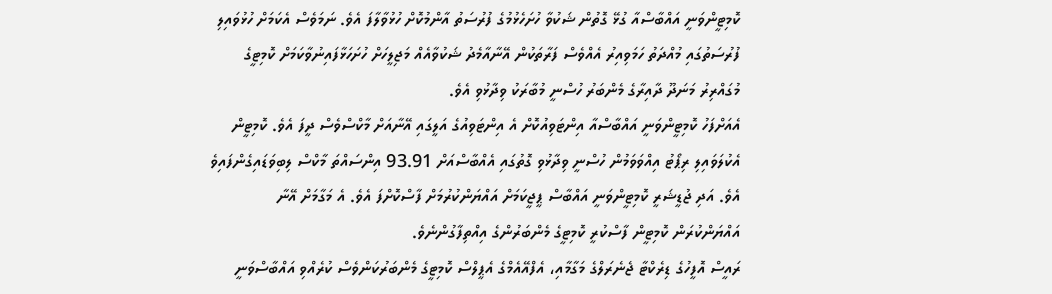ކޮމިޓީންވަނީ އައްބާސްއާ ގުޅޭ ގޮތުން ޝަކުވާ ހުށަހެޅުމުގެ ފުރުސަތު އާންމުކޮށް ހުޅުވާލާފަ އެވެ. ނަމަވެސް އެކަމަށް ހުޅުވައިލި ފުރުސަތުގައި މުއްދަތު ހަމަވިއިރު އެއްވެސް ފަރާތަކުން އޭނާއާމެދު ޝަކުވާއެއް މަޖިލީހަށް ހުށަހަޅާފައިނުވާކަމަށް ކޮމިޓީގެ މުގައްރިރު މަނަދޫ ދާއިރާގެ މެންބަރު ހުސްނީ މުބާރަކު ވިދާޅުވި އެވެ.
އެއަށްފަހު ކޮމިޓީންވަނީ އައްބާސްއާ އިންޓަވިއުކޮށް އެ އިންޓަވިއުގެ އަލީގައި އޭނާއަށް މާކްސްވެސް ދީފަ އެވެ. ކޮމިޓީން އެކުލަވައިލި ރިޕޯޓު އިއްވަވަމުން ހުސްނީ ވިދާޅުވި ގޮތުގައި އެއްބާސްއަށް 93.91 އިންސައްތަ މާކްސް ލިބިވަޑައިގެންފައިވެ އެވެ. އަދި ޖުޑީޝަރީ ކޮމިޓީންވަނީ އައްބާސް ޕީޖީކަމަށް އައްޔަންކުރުމަށް ފާސްކޮށްފަ އެވެ. އެ މަގާމަށް އޭނާ އައްޔަންކުރަން ކޮމިޓީން ފާސްކުރީ ކޮމިޓީގެ މެންބަރުންގެ އިއްތިފާގުންނެވެ.
ރައީސް އޮފީހުގެ ޑިރެކްޓާ ޖެނެރަލްގެ މަގާމާއި، އެފްއޭއެމްގެ އެޕީލްސް ކޮމިޓީގެ މެންބަރުކަންވެސް ކުރެއްވި އައްބާސްވަނީ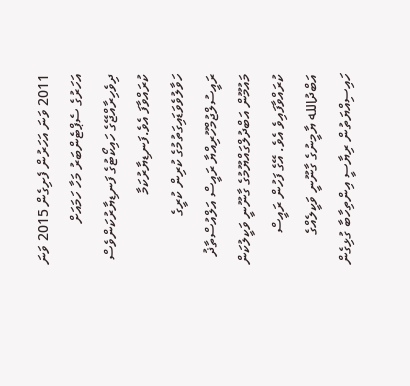2011 ވަނަ އަހަރުން ފެށިގެން 2015 ވަނަ އަހަރުގެ ސެޕްޓެންބަރު މަހާ ހަމައަށް ދިވެހިރާއްޖޭގެ ހައިކޯޓުގެ ފަނޑިޔާރުކަންވެސް ކުރައްވާފަ އެވެ.ފަނޑިޔާރުކަމާ ހަވާލުވެވަޑައިގަތުމުގެ ކުރިން ކުރީގެ ރައީސުލްޖުމްހޫރިއްޔާ ރައީސް އަލްއުސްތާޛު މައުމޫން އަބްދުލްގައްޔޫމުގެ ގާނޫނީ ވަކީލުކަން ކުރައްވާފައިވެ އެވެ. އޭގެ ފަހުން ރައީސް އަބްދުالله ޔާމީނުގެ ގާނޫނީ ވަކީލެއްގެ ހައިސިއްޔަތުން ރިޔާސީ އިންތިހާބާ ގުޅިގެން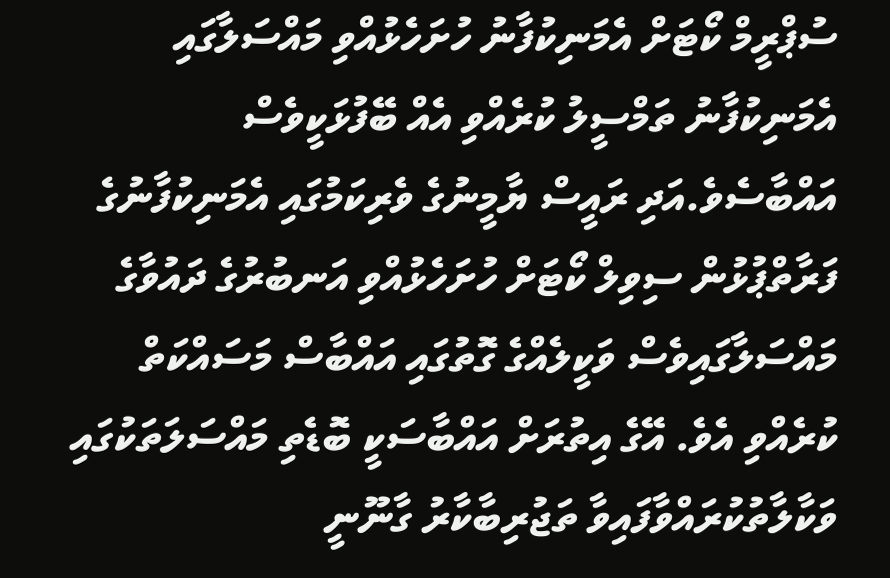ސުޕްރީމް ކޯޓަށް އެމަނިކުފާނު ހުށަހެޅުއްވި މައްސަލާގައި އެމަނިކުފާނު ތަމްސީލު ކުރެއްވި އެއް ބޭފުޅަކީވެސް އައްބާސެވެ.އަދި ރައީސް ޔާމީނުގެ ވެރިކަމުގައި އެމަނިކުފާނުގެ ފަރާތްޕުޅުން ސިވިލް ކޯޓަށް ހުށަހެޅުއްވި އަނބުރުގެ ދައުވާގެ މައްސަލާގައިވެސް ވަކީލެއްގެ ގޮތުގައި އައްބާސް މަސައްކަތް ކުރެއްވި އެވެ. އޭގެ އިތުރަށް އައްބާސަކީ ބޮޑެތި މައްސަލަތަކުގައި ވަކާލާތުކުރައްވާފައިވާ ތަޖުރިބާކާރު ގާނޫނީ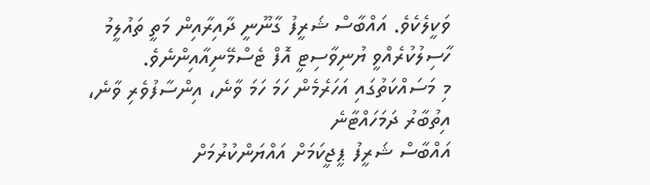ވަކީލެކެވެ. އައްބާސް ޝަރީފު ގާނޫނީ ދާއިރާއިން މަތީ ތައުލީމު ހާސިލުކުރެއްވީ ޔުނިވާސިޓީ އޮފް ޓެސްމޭނިއާއިންނެވެ.
މި މަސައްކަތުގައި އަހަރެމެން ހަމަ ހަމަ ވާނެ، އިންސާފުވެރި ވާނެ، އިތުބާރު ދަމަހައްޓާނެ
އައްބާސް ޝަރީފު ޕީޖީކަމަށް އައްޔަންކުރުމަށް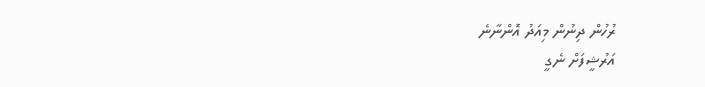ރުހުން ދިނުން މިއަދު އޮންނާނެ
އަރުޝީފަށް ނެގީ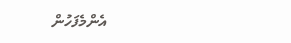އެންމެފަހުން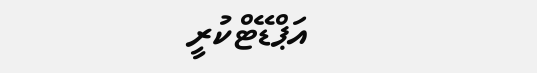އަޕްޑޭޓްކުރީ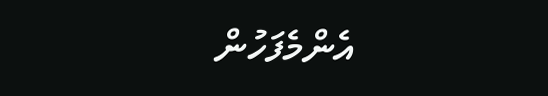އެންމެފަހުން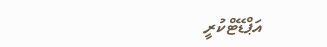އަޕްޑޭޓްކުރީ